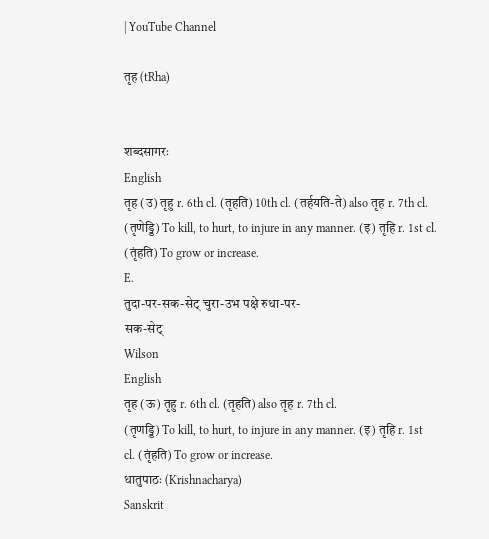| YouTube Channel

तृह (tRha)


शब्दसागरः
English
तृह (उ) तृहु r. 6th cl. (तृहति) 10th cl. (तर्हयति-ते) also तृह r. 7th cl.
(तृणेड्डि) To kill, to hurt, to injure in any manner. (इ) तृहि r. 1st cl.
(तृंहति) To grow or increase.
E.
तुदा-पर-सक-सेट् चुरा-उभ पक्षे रुधा-पर-
सक-सेट्
Wilson
English
तृह (ऊ) तृहु r. 6th cl. (तृहति) also तृह r. 7th cl.
(तृणड्डि) To kill, to hurt, to injure in any manner. (इ) तृहि r. 1st
cl. (तृंहति) To grow or increase.
धातुपाठः (Krishnacharya)
Sanskrit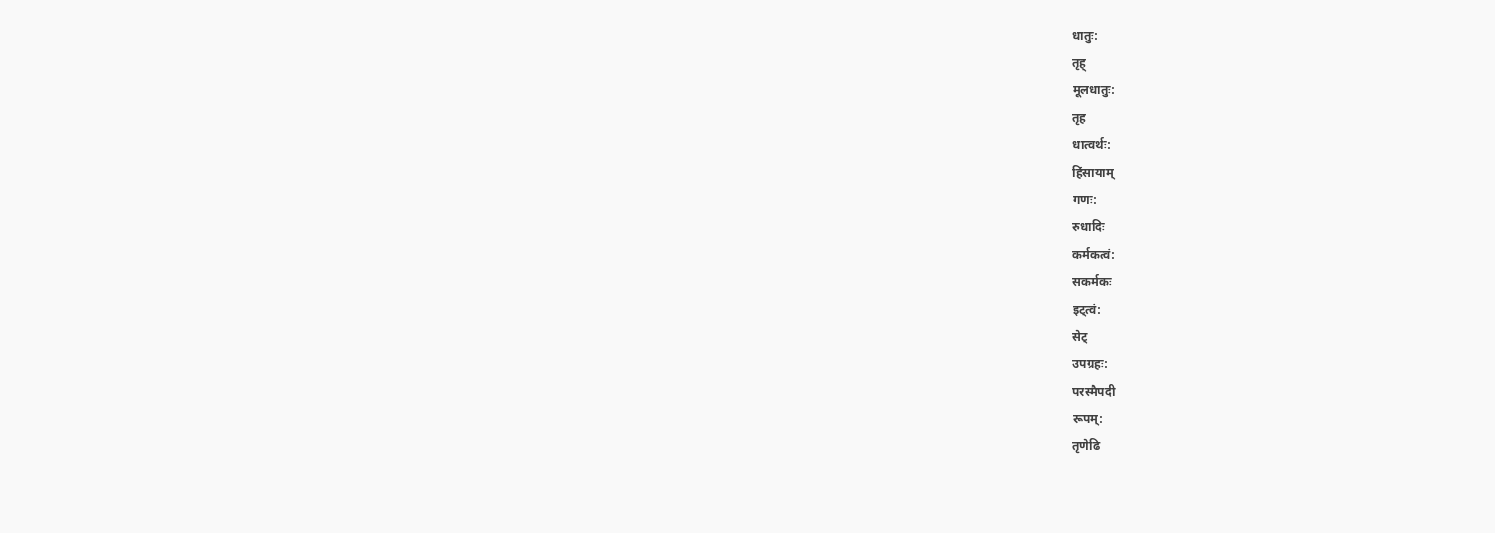धातुः:
तृह्
मूलधातुः:
तृह
धात्वर्थः:
हिंसायाम्
गणः:
रुधादिः
कर्मकत्वं:
सकर्मकः
इट्त्वं:
सेट्
उपग्रहः:
परस्मैपदी
रूपम्:
तृणेढि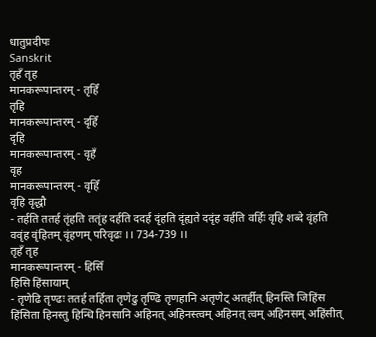धातुप्रदीपः
Sanskrit
तृहँ तृह
मानकरूपान्तरम् - तृहिँ
तृहि
मानकरूपान्तरम् - दृहिँ
दृहि
मानकरूपान्तरम् - वृहँ
वृह
मानकरूपान्तरम् - वृहिँ
वृहि वृद्धौ
- तर्हति ततर्ह तृंहति ततृंह दर्हति ददर्ह दृंहति दृंह्यते ददृंह वर्हति वर्हिः वृहि शब्दे वृंहति ववृंह वृंहितम् वृंहणम् परिवृढः ।। 734-739 ।।
तृहँ तृह
मानकरूपान्तरम् - हिसिँ
हिसि हिंसायाम्
- तृणेढि तृण्ढः ततर्ह तर्हिता तृणेढु तृण्ढि तृणहानि अतृणेट् अतर्हीत् हिनस्ति जिहिंस हिंसिता हिनस्तु हिन्धि हिनसानि अहिनत् अहिनस्त्वम् अहिनत् त्वम् अहिनसम् अहिंसीत्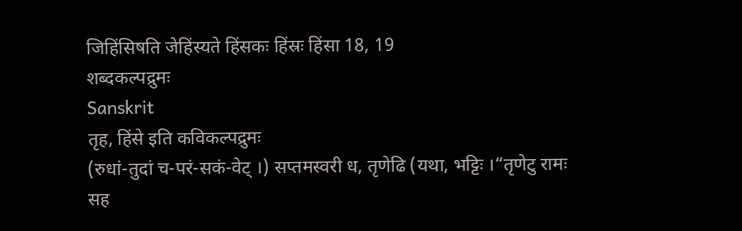जिहिंसिषति जेहिंस्यते हिंसकः हिंस्रः हिंसा 18, 19
शब्दकल्पद्रुमः
Sanskrit
तृह, हिंसे इति कविकल्पद्रुमः
(रुधां-तुदां च-परं-सकं-वेट् ।) सप्तमस्वरी ध, तृणेढि (यथा, भट्टिः ।“तृणेटु रामः सह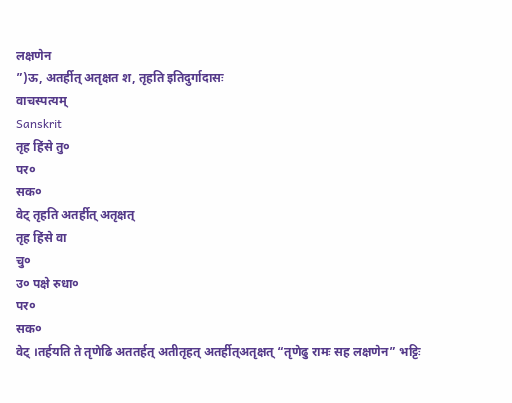लक्षणेन
”)ऊ, अतर्हीत् अतृक्षत श, तृहति इतिदुर्गादासः
वाचस्पत्यम्
Sanskrit
तृह हिंसे तु०
पर०
सक०
वेट् तृहति अतर्हीत् अतृक्षत्
तृह हिंसे वा
चु०
उ० पक्षे रुधा०
पर०
सक०
वेट् ।तर्हयति ते तृणेढि अततर्हत् अतीतृहत् अतर्हीत्अतृक्षत् “तृणेढु रामः सह लक्षणेन” भट्टिः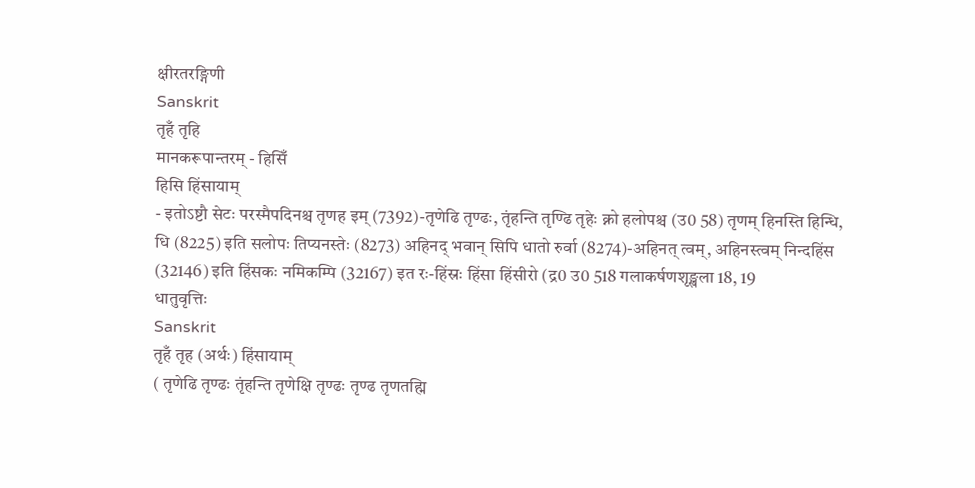क्षीरतरङ्गिणी
Sanskrit
तृहँ तृहि
मानकरूपान्तरम् - हिसिँ
हिसि हिंसायाम्
- इतोऽष्टौ सेटः परस्मैपदिनश्च तृणह इम् (7392)-तृणेढि तृण्ढः, तृंहन्ति तृण्ढि तृहेः क्नो हलोपश्च (उ0 58) तृणम् हिनस्ति हिन्धि, धि (8225) इति सलोपः तिप्यनस्तेः (8273) अहिनद् भवान् सिपि धातो रुर्वा (8274)-अहिनत् त्वम्, अहिनस्त्वम् निन्दहिंस (32146) इति हिंसकः नमिकम्पि (32167) इत रः-हिंस्रः हिंसा हिंसीरो (द्र0 उ0 518 गलाकर्षणशृङ्खला 18, 19
धातुवृत्तिः
Sanskrit
तृहँ तृह (अर्थः) हिंसायाम्
( तृणेढि तृण्ढः तृंहन्ति तृणेक्षि तृण्ढः तृण्ढ तृणतह्मि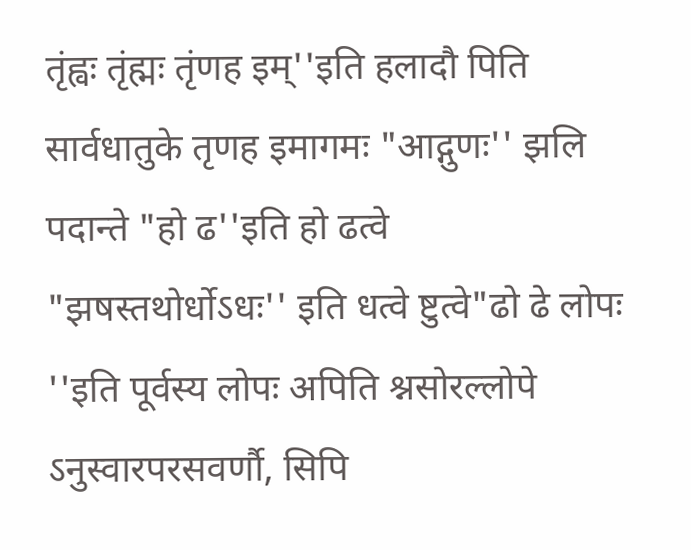तृंह्वः तृंह्मः तृंणह इम्''इति हलादौ पिति सार्वधातुके तृणह इमागमः "आद्गुणः'' झलि पदान्ते "हो ढ''इति हो ढत्वे "झषस्तथोर्धोऽधः'' इति धत्वे ष्टुत्वे"ढो ढे लोपः ''इति पूर्वस्य लोपः अपिति श्नसोरल्लोपे ऽनुस्वारपरसवर्णौ, सिपि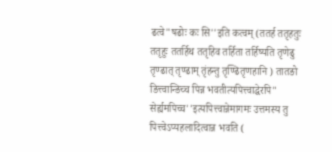ढत्वे"षढोः कः सि''इति कत्वम् (ततर्ह ततृहतुः ततृहुः ततर्हिथ ततृहिव तर्हिता तर्हिष्यति तृणेढु तृण्ढात् तृण्ढाम् तृंहन्तु तृण्ढितृणहानि ) तातङो ङित्त्वान्ङिच्च पिन्न भवतीत्यपित्त्वाद्धेरपि" सेर्ह्यमपिच्च''इत्यपित्त्वान्नेमागमः उत्तमस्य तु पित्त्वेऽप्यहलादित्वान्न भवति (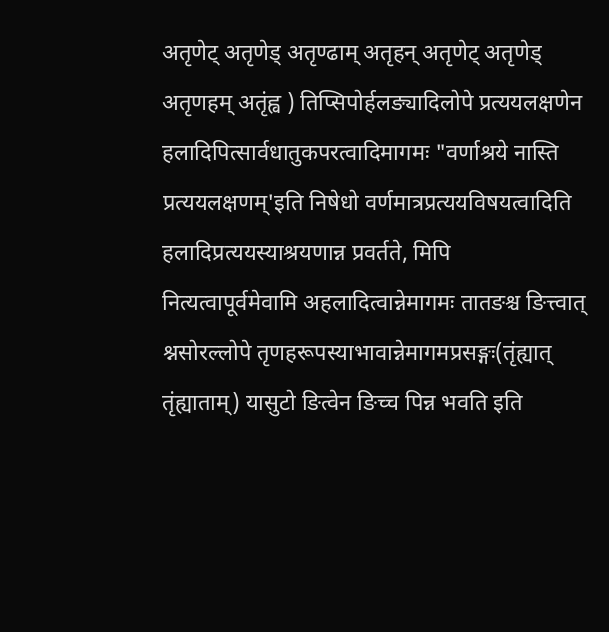अतृणेट् अतृणेड् अतृण्ढाम् अतृहन् अतृणेट् अतृणेड् अतृणहम् अतृंह्व ) तिप्सिपोर्हलङ्यादिलोपे प्रत्ययलक्षणेन हलादिपित्सार्वधातुकपरत्वादिमागमः "वर्णाश्रये नास्ति प्रत्ययलक्षणम्'इति निषेधो वर्णमात्रप्रत्ययविषयत्वादिति हलादिप्रत्ययस्याश्रयणान्न प्रवर्तते, मिपि नित्यत्वापूर्वमेवामि अहलादित्वान्नेमागमः तातङश्च ङित्त्वात् श्नसोरल्लोपे तृणहरूपस्याभावान्नेमागमप्रसङ्गः(तृंह्यात् तृंह्याताम्) यासुटो ङित्वेन ङिच्च पिन्न भवति इति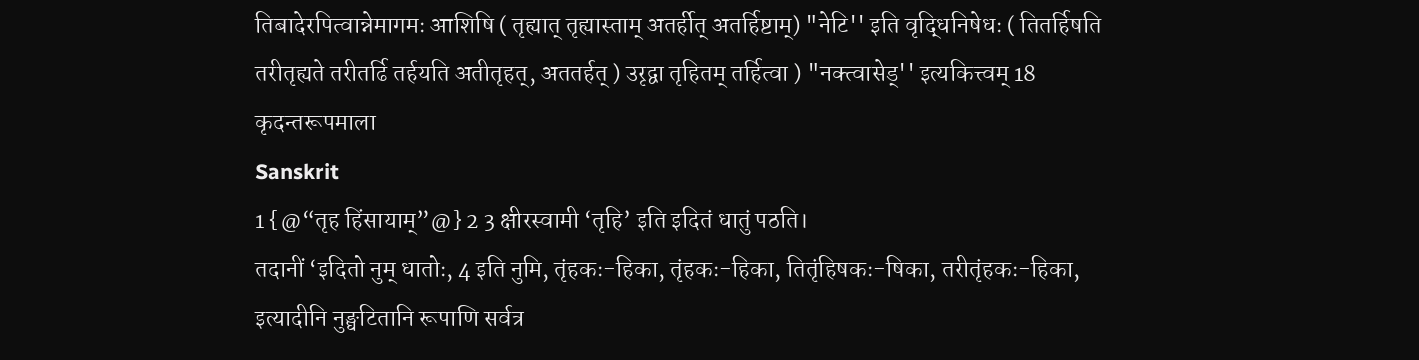तिबादेरपित्वान्नेमागमः आशिषि ( तृह्यात् तृह्यास्ताम् अतर्हीत् अतर्हिष्टाम्) "नेटि'' इति वृद्धिनिषेधः ( तितर्हिषति तरीतृह्यते तरीतर्ढि तर्हयति अतीतृहत्, अततर्हत् ) उरृद्वा तृहितम् तर्हित्वा ) "नक्त्वासेड्'' इत्यकित्त्वम् 18
कृदन्तरूपमाला
Sanskrit
1 {@“तृह हिंसायाम्”@} 2 3 क्षीरस्वामी ‘तृहि’ इति इदितं धातुं पठति।
तदानीं ‘इदितो नुम् धातोः, 4 इति नुमि, तृंहकः-हिका, तृंहकः-हिका, तितृंहिषकः-षिका, तरीतृंहकः-हिका, इत्यादीनि नुङ्घटितानि रूपाणि सर्वत्र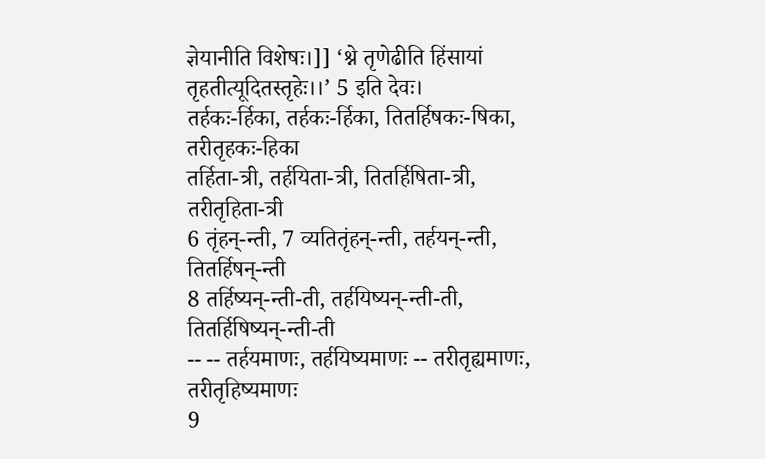ज्ञेयानीति विशेषः।]] ‘श्ने तृणेढीति हिंसायां तृहतीत्यूदितस्तृहेः।।’ 5 इति देवः।
तर्हकः-र्हिका, तर्हकः-र्हिका, तितर्हिषकः-षिका, तरीतृहकः-हिका
तर्हिता-त्री, तर्हयिता-त्री, तितर्हिषिता-त्री, तरीतृहिता-त्री
6 तृंहन्-न्ती, 7 व्यतितृंहन्-न्ती, तर्हयन्-न्ती, तितर्हिषन्-न्ती
8 तर्हिष्यन्-न्ती-ती, तर्हयिष्यन्-न्ती-ती, तितर्हिषिष्यन्-न्ती-ती
-- -- तर्हयमाणः, तर्हयिष्यमाणः -- तरीतृह्यमाणः, तरीतृहिष्यमाणः
9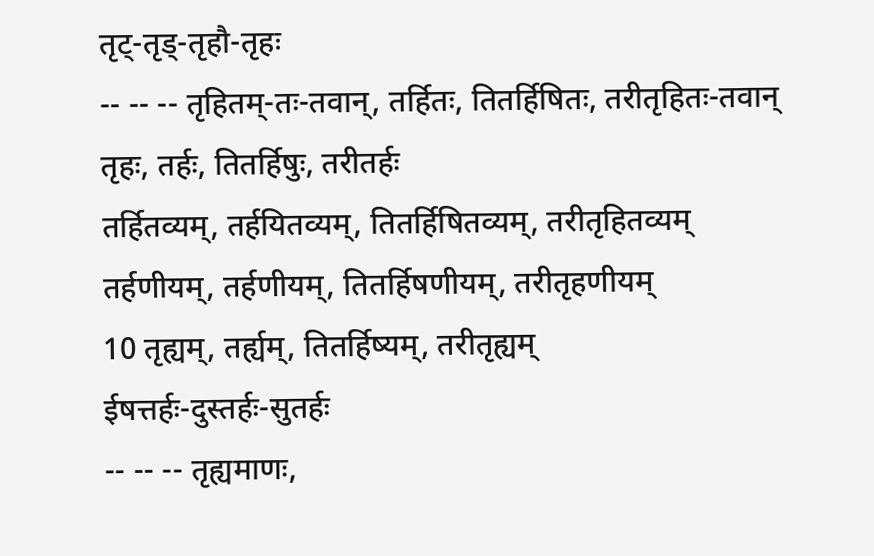तृट्-तृड्-तृहौ-तृहः
-- -- -- तृहितम्-तः-तवान्, तर्हितः, तितर्हिषितः, तरीतृहितः-तवान्
तृहः, तर्हः, तितर्हिषुः, तरीतर्हः
तर्हितव्यम्, तर्हयितव्यम्, तितर्हिषितव्यम्, तरीतृहितव्यम्
तर्हणीयम्, तर्हणीयम्, तितर्हिषणीयम्, तरीतृहणीयम्
10 तृह्यम्, तर्ह्यम्, तितर्हिष्यम्, तरीतृह्यम्
ईषत्तर्हः-दुस्तर्हः-सुतर्हः
-- -- -- तृह्यमाणः,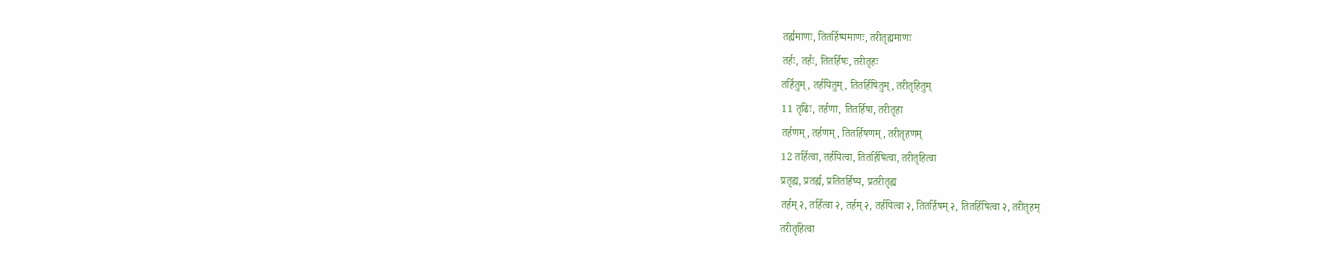तर्ह्यमाणः, तितर्हिष्यमाणः, तरीतृह्यमाणः
तर्हः, तर्हः, तितर्हिषः, तरीतृहः
तर्हितुम्, तर्हयितुम्, तितर्हिषितुम्, तरीतृहितुम्
11 तृढिः, तर्हणा, तितर्हिषा, तरीतृहा
तर्हणम्, तर्हणम्, तितर्हिषणम्, तरीतृहणम्
12 तर्हित्वा, तर्हयित्वा, तितर्हिषित्वा, तरीतृहित्वा
प्रतृह्य, प्रतर्ह्य, प्रतितर्हिष्य, प्रतरीतृह्य
तर्हम् २, तर्हित्वा २, तर्हम् २, तर्हयित्वा २, तितर्हिषम् २, तितर्हिषित्वा २, तरीतृहम्
तरीतृहित्वा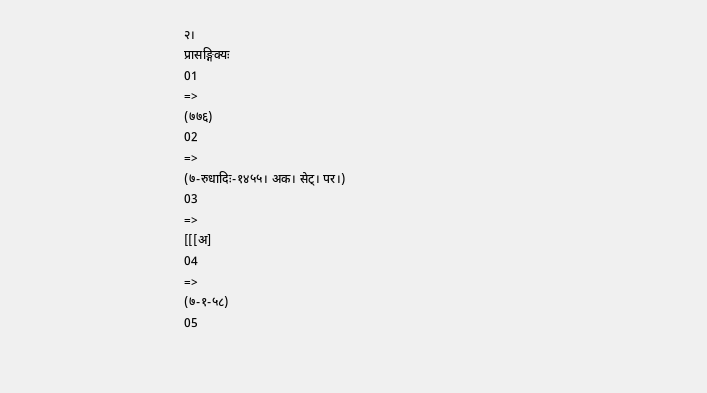२।
प्रासङ्गिक्यः
01
=>
(७७६)
02
=>
(७-रुधादिः-१४५५। अक। सेट्। पर।)
03
=>
[[[अ]
04
=>
(७-१-५८)
05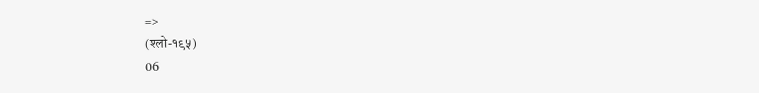=>
(श्लो-१९५)
06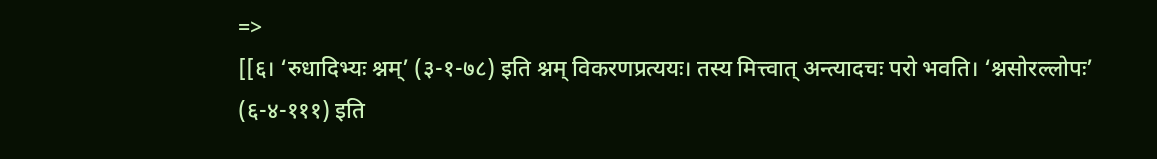=>
[[६। ‘रुधादिभ्यः श्नम्’ (३-१-७८) इति श्नम् विकरणप्रत्ययः। तस्य मित्त्वात् अन्त्यादचः परो भवति। ‘श्नसोरल्लोपः’ (६-४-१११) इति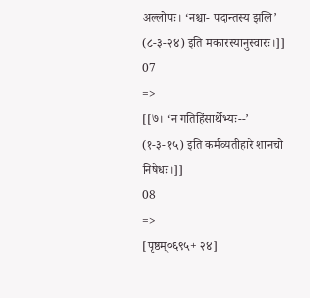अल्लोपः। ‘नश्चा- पदान्तस्य झलि’ (८-३-२४) इति मकारस्यानुस्वारः।]]
07
=>
[[७। ‘न गतिहिंसार्थेभ्यः--’ (१-३-१५) इति कर्मव्यतीहारे शानचो निषेधः।]]
08
=>
[पृष्ठम्०६९५+ २४]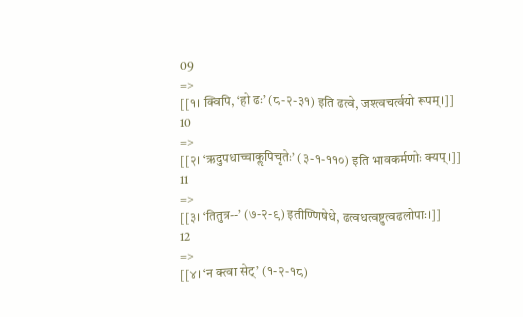09
=>
[[१। क्विपि, ‘हो ढः’ (८-२-३१) इति ढत्वे, जश्त्वचर्त्वयो रूपम्।]]
10
=>
[[२। ‘ऋदुपधाच्चाकॢपिचृतेः’ (३-१-११०) इति भावकर्मणोः क्यप्।]]
11
=>
[[३। ‘तितुत्र--’ (७-२-९) इतीण्णिषेधे, ढत्वधत्वष्टुत्वढलोपाः।]]
12
=>
[[४। ‘न क्त्वा सेट्’ (१-२-१८)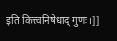इति कित्त्वनिषेधाद् गुणः।]]